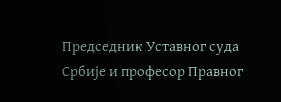Председник Уставног суда Србије и професор Правног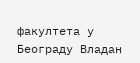факултета у Београду Владан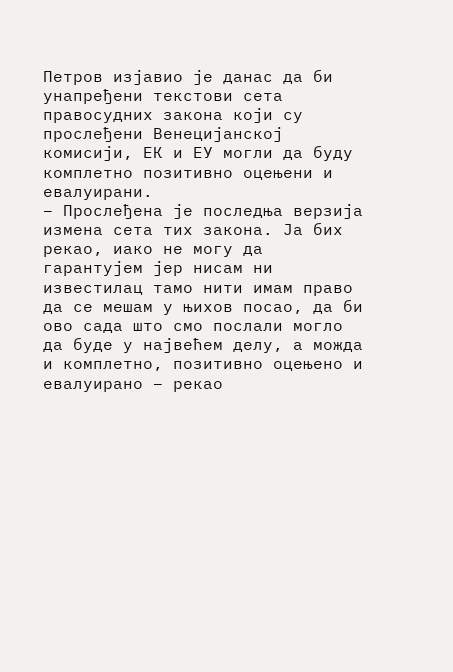Петров изјавио је данас да би унапређени текстови сета правосудних закона који су прослеђени Венецијанској комисији, ЕК и ЕУ могли да буду комплетно позитивно оцењени и евалуирани.
– Прослеђена је последња верзија измена сета тих закона. Ја бих рекао, иако не могу да гарантујем јер нисам ни известилац тамо нити имам право да се мешам у њихов посао, да би ово сада што смо послали могло да буде у највећем делу, а можда и комплетно, позитивно оцењено и евалуирано – рекао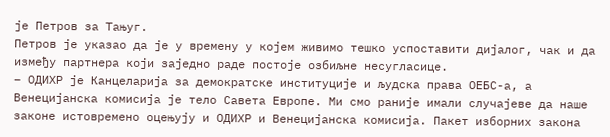је Петров за Тањуг.
Петров је указао да је у времену у којем живимо тешко успоставити дијалог, чак и да између партнера који заједно раде постоје озбиљне несугласице.
– ОДИХР је Канцеларија за демократске институције и људска права ОЕБС-а, а Венецијанска комисија је тело Савета Европе. Ми смо раније имали случајеве да наше законе истовремено оцењују и ОДИХР и Венецијанска комисија. Пакет изборних закона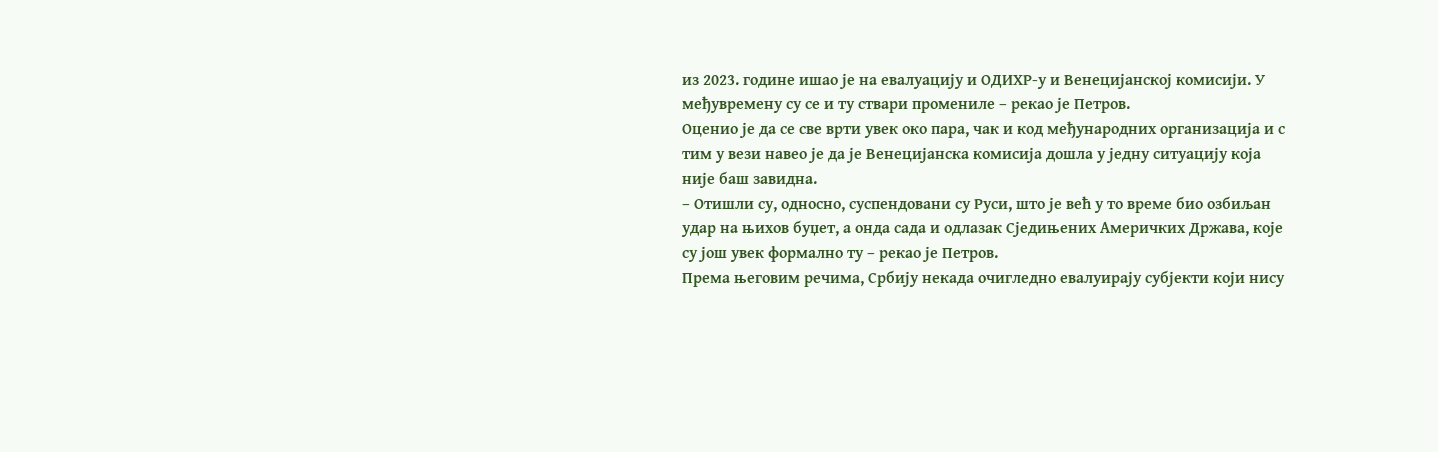из 2023. године ишао је на евалуацију и ОДИХР-у и Венецијанској комисији. У међувремену су се и ту ствари промениле – рекао је Петров.
Оценио је да се све врти увек око пара, чак и код међународних организација и с тим у вези навео је да је Венецијанска комисија дошла у једну ситуацију која није баш завидна.
– Отишли су, односно, суспендовани су Руси, што је већ у то време био озбиљан удар на њихов буџет, а онда сада и одлазак Сједињених Америчких Држава, које су још увек формално ту – рекао је Петров.
Према његовим речима, Србију некада очигледно евалуирају субјекти који нису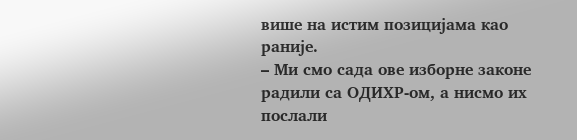више на истим позицијама као раније.
– Ми смо сада ове изборне законе радили са ОДИХР-ом, а нисмо их послали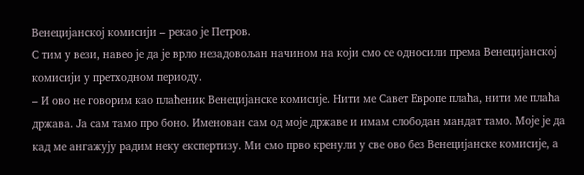Венецијанској комисији – рекао је Петров.
С тим у вези, навео је да је врло незадовољан начином на који смо се односили према Венецијанској комисији у претходном периоду.
– И ово не говорим као плаћеник Венецијанске комисије. Нити ме Савет Европе плаћа, нити ме плаћа држава. Ја сам тамо про боно. Именован сам од моје државе и имам слободан мандат тамо. Моје је да кад ме ангажују радим неку експертизу. Ми смо прво кренули у све ово без Венецијанске комисије, а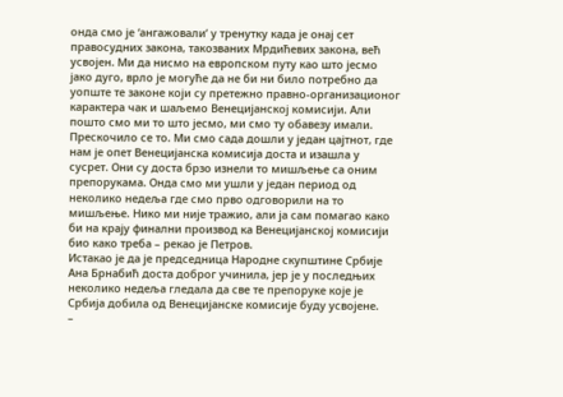онда смо је ‘ангажовали’ у тренутку када је онај сет правосудних закона, такозваних Мрдићевих закона, већ усвојен. Ми да нисмо на европском путу као што јесмо јако дуго, врло је могуће да не би ни било потребно да уопште те законе који су претежно правно-организационог карактера чак и шаљемо Венецијанској комисији. Али пошто смо ми то што јесмо, ми смо ту обавезу имали. Прескочило се то. Ми смо сада дошли у један цајтнот, где нам је опет Венецијанска комисија доста и изашла у сусрет. Они су доста брзо изнели то мишљење са оним препорукама. Онда смо ми ушли у један период од неколико недеља где смо прво одговорили на то мишљење. Нико ми није тражио, али ја сам помагао како би на крају финални производ ка Венецијанској комисији био како треба – рекао је Петров.
Истакао је да је председница Народне скупштине Србије Ана Брнабић доста доброг учинила, јер је у последњих неколико недеља гледала да све те препоруке које је Србија добила од Венецијанске комисије буду усвојене.
–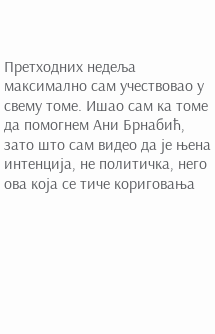Претходних недеља максимално сам учествовао у свему томе. Ишао сам ка томе да помогнем Ани Брнабић, зато што сам видео да је њена интенција, не политичка, него ова која се тиче кориговања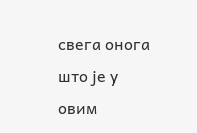свега онога што је у овим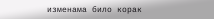изменама било корак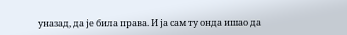уназад, да је била права. И ја сам ту онда ишао да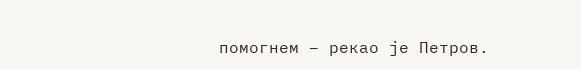помогнем – рекао је Петров.